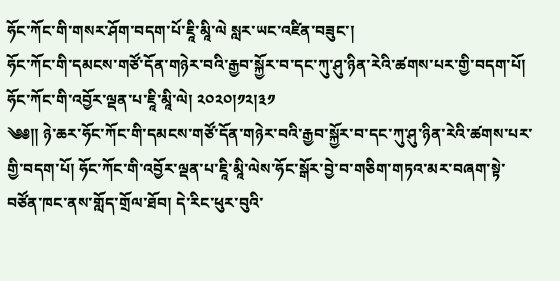ཧོང་ཀོང་གི་གསར་ཤོག་བདག་པོ་ཇཱི་མཱི་ལེ སླར་ཡང་འཛིན་བཟུང་།
ཧོང་ཀོང་གི་དམངས་གཙོ་དོན་གཉེར་བའི་རྒྱབ་སྐྱོར་བ་དང་ཀུ་ཤུ་ཉིན་རེའི་ཚགས་པར་གྱི་བདག་པོ།   ཧོང་ཀོང་གི་འབྱོར་ལྡན་པ་ཇཱི་མཱི་ལེ། ༢༠༢༠།༡༢།༣༡
༄༅།། ཉེ་ཆར་ཧོང་ཀོང་གི་དམངས་གཙོ་དོན་གཉེར་བའི་རྒྱབ་སྐྱོར་བ་དང་ཀུ་ཤུ་ཉིན་རེའི་ཚགས་པར་གྱི་བདག་པོ། ཧོང་ཀོང་གི་འབྱོར་ལྡན་པ་ཇཱི་མཱི་ལེས་ཧོང་སྒོར་བྱེ་བ་གཅིག་གཏའ་མར་བཞག་སྟེ་བཙོན་ཁང་ནས་གློད་གྲོལ་ཐོབ། དེ་རིང་ཕུར་བུའི་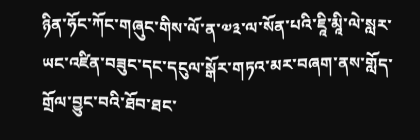ཉིན་ཧོང་ཀོང་གཞུང་གིས་ལོ་ན་༧༣་ལ་སོན་པའི་ཇཱི་མཱི་ལེ་སླར་ཡང་འཛིན་བཟུང་དང་དངུལ་སྒོར་གཏའ་མར་བཞག་ནས་གློད་གྲོལ་བྱུང་བའི་ཐོབ་ཐང་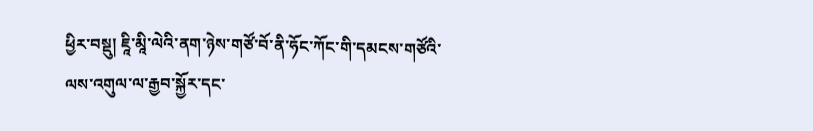ཕྱིར་བསྡུ། ཇཱི་མཱི་ལེའི་ནག་ཉེས་གཙོ་བོ་ནི་ཧོང་ཀོང་གི་དམངས་གཙོའི་ལས་འགུལ་ལ་རྒྱབ་སྐྱོར་དང་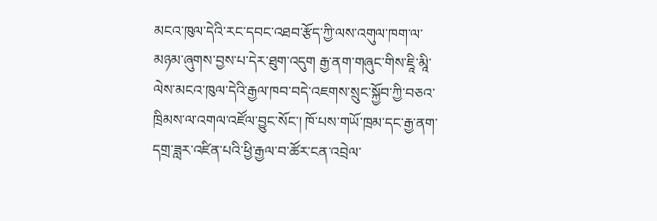མངའ་ཁུལ་དེའི་རང་དབང་འཐབ་རྩོད་ཀྱི་ལས་འགུལ་ཁག་ལ་མཉམ་ཞུགས་བྱས་པ་དེར་ཐུག་འདུག རྒྱ་ནག་གཞུང་གིས་ཇཱི་མཱི་ལེས་མངའ་ཁུལ་དེའི་རྒྱལ་ཁབ་བདེ་འཇགས་སྲུང་སྐྱོབ་ཀྱི་བཅའ་ཁྲིམས་ལ་འགལ་འཛོལ་བྱུང་སོང་། ཁོ་པས་གཡོ་ཁྲམ་དང་རྒྱ་ནག་དགྲ་ཟླར་འཛིན་པའི་ཕྱི་རྒྱལ་བ་ཚོར་ངན་འབྲེལ་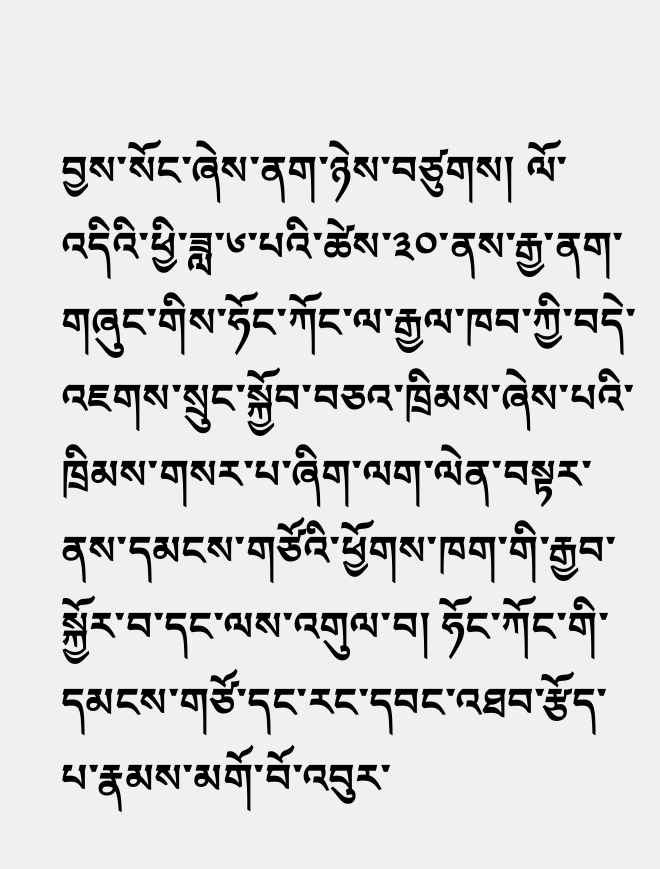བྱས་སོང་ཞེས་ནག་ཉེས་བཙུགས། ལོ་འདིའི་ཕྱི་ཟླ་༦་པའི་ཚེས་༣༠་ནས་རྒྱ་ནག་གཞུང་གིས་ཧོང་ཀོང་ལ་རྒྱལ་ཁབ་ཀྱི་བདེ་འཇགས་སྲུང་སྐྱོབ་བཅའ་ཁྲིམས་ཞེས་པའི་ཁྲིམས་གསར་པ་ཞིག་ལག་ལེན་བསྟར་ནས་དམངས་གཙོའི་ཕྱོགས་ཁག་གི་རྒྱབ་སྐྱོར་བ་དང་ལས་འགུལ་བ། ཧོང་ཀོང་གི་དམངས་གཙོ་དང་རང་དབང་འཐབ་རྩོད་པ་རྣམས་མགོ་བོ་འབུར་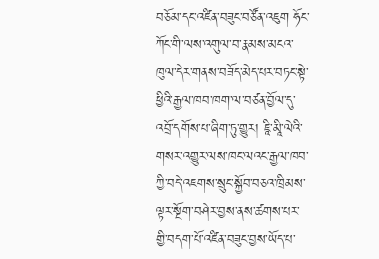བཅོམ་དང་འཛིན་བཟུང་བཙོན་འཇུག ཧོང་ཀོང་གི་ལས་འགུལ་བ་རྣམས་མངའ་ཁུལ་དེར་གནས་བཟོད་མེད་པར་བཏང་སྟེ་ཕྱིའི་རྒྱལ་ཁབ་ཁག་ལ་བཙན་བྱོལ་དུ་འབྲོ་དགོས་པ་ཞིག་ཏུ་གྱུར། ཇཱི་མཱི་ལེའི་གསར་འགྱུར་ལས་ཁང་ལའང་རྒྱལ་ཁབ་ཀྱི་བདེ་འཇགས་སྲུང་སྐྱོབ་བཅའ་ཁྲིམས་ལྟར་སྔོག་བཤེར་བྱས་ནས་ཚགས་པར་གྱི་བདག་པོ་འཛིན་བཟུང་བྱས་ཡོད་པ་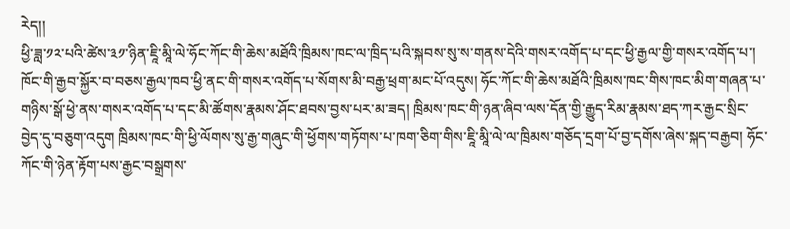རེད།།
ཕྱི་ཟླ་༡༢་པའི་ཚེས་༣༡་ཉིན་ཇཱི་མཱི་ལེ་ཧོང་ཀོང་གི་ཆེས་མཐོའི་ཁྲིམས་ཁང་ལ་ཁྲིད་པའི་སྐབས་སུ་ས་གནས་དེའི་གསར་འགོད་པ་དང་ཕྱི་རྒྱལ་གྱི་གསར་འགོད་པ་། ཁོང་གི་རྒྱབ་སྐྱོར་བ་བཅས་རྒྱལ་ཁབ་ཕྱི་ནང་གི་གསར་འགོད་པ་སོགས་མི་བརྒྱ་ཕྲག་མང་པོ་འདུས། ཧོང་ཀོང་གི་ཆེས་མཐོའི་ཁྲིམས་ཁང་གིས་ཁང་མིག་གཞན་པ་གཉིས་སྒོ་ཕྱེ་ནས་གསར་འགོད་པ་དང་མི་ཚོགས་རྣམས་ཤོང་ཐབས་བྱས་པར་མ་ཟད། ཁྲིམས་ཁང་གི་ཉན་ཞིབ་ལས་དོན་གྱི་རྒྱུད་རིམ་རྣམས་ཐད་ཀར་རྒྱང་སྲིང་བྱེད་དུ་བཅུག་འདུག ཁྲིམས་ཁང་གི་ཕྱི་ལོགས་སུ་རྒྱ་གཞུང་གི་ཕྱོགས་གཏོགས་པ་ཁག་ཅིག་གིས་ཇཱི་མཱི་ལེ་ལ་ཁྲིམས་གཅོད་དྲག་པོ་བྱ་དགོས་ཞེས་སྐད་བརྒྱབ། ཧོང་ཀོང་གི་ཉེན་རྟོག་པས་རྒྱང་བསྒྲགས་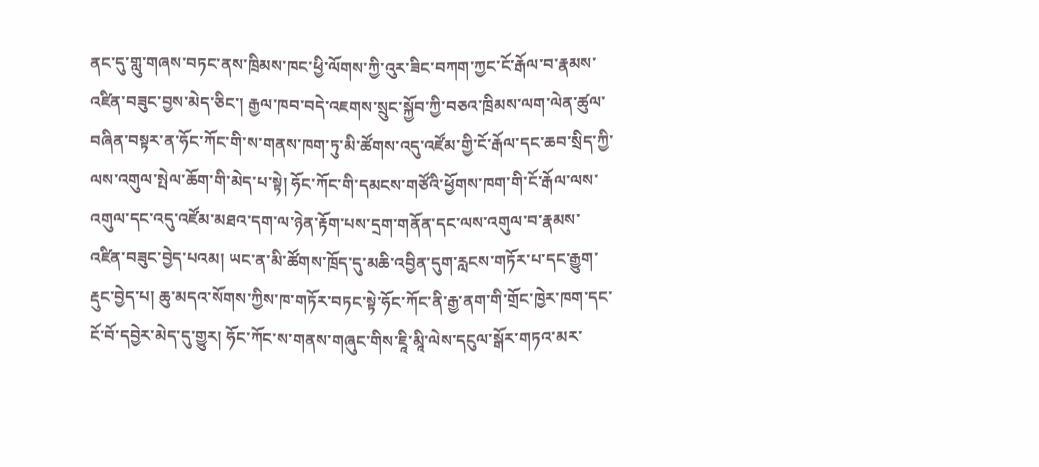ནང་དུ་གླུ་གཞས་བཏང་ནས་ཁྲིམས་ཁང་ཕྱི་ལོགས་ཀྱི་འུར་ཟིང་བཀག་ཀྱང་ངོ་རྒོལ་བ་རྣམས་འཛིན་བཟུང་བྱས་མེད་ཅིང་། རྒྱལ་ཁབ་བདེ་འཇགས་སྲུང་སྐྱོབ་ཀྱི་བཅའ་ཁྲིམས་ལག་ལེན་ཚུལ་བཞིན་བསྟར་ན་ཧོང་ཀོང་གི་ས་གནས་ཁག་ཏུ་མི་ཚོགས་འདུ་འཛོམ་གྱི་ངོ་རྒོལ་དང་ཆབ་སྲིད་ཀྱི་ལས་འགུལ་སྤེལ་ཆོག་གི་མེད་པ་སྟེ། ཧོང་ཀོང་གི་དམངས་གཙོའི་ཕྱོགས་ཁག་གི་ངོ་རྒོལ་ལས་འགུལ་དང་འདུ་འཛོམ་མཐའ་དག་ལ་ཉེན་རྟོག་པས་དྲག་གནོན་དང་ལས་འགུལ་བ་རྣམས་འཛིན་བཟུང་བྱེད་པའམ། ཡང་ན་མི་ཚོགས་ཁྲོད་དུ་མཆི་འབྱིན་དུག་རླངས་གཏོར་པ་དང་རྒྱུག་རྡུང་བྱེད་པ། ཆུ་མདའ་སོགས་ཀྱིས་ཁ་གཏོར་བཏང་སྟེ་ཧོང་ཀོང་ནི་རྒྱ་ནག་གི་གྲོང་ཁྱེར་ཁག་དང་ངོ་བོ་དབྱེར་མེད་དུ་གྱུར། ཧོང་ཀོང་ས་གནས་གཞུང་གིས་ཇཱི་མཱི་ལེས་དངུལ་སྒོར་གཏའ་མར་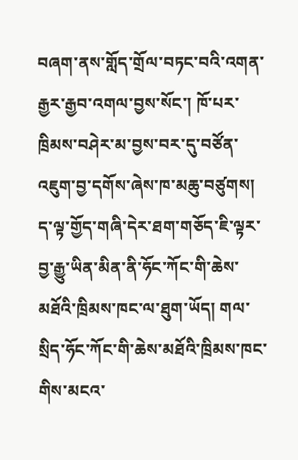བཞག་ནས་གློད་གྲོལ་བཏང་བའི་འགན་རྒྱར་རྒྱབ་འགལ་བྱས་སོང་། ཁོ་པར་ཁྲིམས་བཤེར་མ་བྱས་བར་དུ་བཙོན་འཇུག་བྱ་དགོས་ཞེས་ཁ་མཆུ་བཙུགས། ད་ལྟ་གྱོད་གཞི་དེར་ཐག་གཅོད་ཇི་ལྟར་བྱ་རྒྱུ་ཡིན་མིན་ནི་ཧོང་ཀོང་གི་ཆེས་མཐོའི་ཁྲིམས་ཁང་ལ་ཐུག་ཡོད། གལ་སྲིད་ཧོང་ཀོང་གི་ཆེས་མཐོའི་ཁྲིམས་ཁང་གིས་མངའ་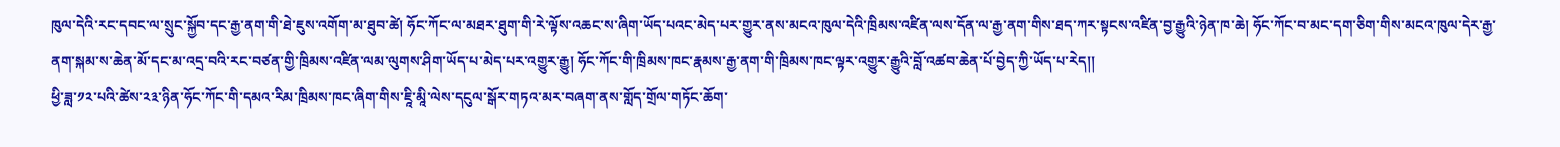ཁུལ་དེའི་རང་དབང་ལ་སྲུང་སྐྱོབ་དང་རྒྱ་ནག་གི་ཐེ་ཇུས་འགོག་མ་ཐུབ་ཚེ། ཧོང་ཀོང་ལ་མཐར་ཐུག་གི་རེ་ལྟོས་འཆང་ས་ཞིག་ཡོད་པའང་མེད་པར་གྱུར་ནས་མངའ་ཁུལ་དེའི་ཁྲིམས་འཛིན་ལས་དོན་ལ་རྒྱ་ནག་གིས་ཐད་ཀར་སྟངས་འཛིན་བྱ་རྒྱུའི་ཉེན་ཁ་ཆེ། ཧོང་ཀོང་བ་མང་དག་ཅིག་གིས་མངའ་ཁུལ་དེར་རྒྱ་ནག་སྐམ་ས་ཆེན་མོ་དང་མ་འདྲ་བའི་རང་བཙན་གྱི་ཁྲིམས་འཛིན་ལམ་ལུགས་ཤིག་ཡོད་པ་མེད་པར་འགྱུར་རྒྱུ། ཧོང་ཀོང་གི་ཁྲིམས་ཁང་རྣམས་རྒྱ་ནག་གི་ཁྲིམས་ཁང་ལྟར་འགྱུར་རྒྱུའི་བློ་འཚབ་ཆེན་པོ་བྱེད་ཀྱི་ཡོད་པ་རེད།།
ཕྱི་ཟླ་༡༢་པའི་ཚེས་༢༣་ཉིན་ཧོང་ཀོང་གི་དམའ་རིམ་ཁྲིམས་ཁང་ཞིག་གིས་ཇཱི་མཱི་ལེས་དངུལ་སྒོར་གཏའ་མར་བཞག་ནས་གློད་གྲོལ་གཏོང་ཆོག་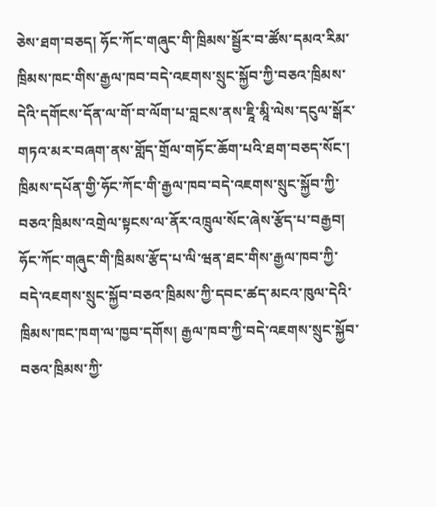ཅེས་ཐག་བཅད། ཧོང་ཀོང་གཞུང་གི་ཁྲིམས་སྦྱོར་བ་ཚོས་དམའ་རིམ་ཁྲིམས་ཁང་གིས་རྒྱལ་ཁབ་བདེ་འཇགས་སྲུང་སྐྱོབ་ཀྱི་བཅའ་ཁྲིམས་དེའི་དགོངས་དོན་ལ་གོ་བ་ལོག་པ་བླངས་ནས་ཇཱི་མཱི་ལེས་དངུལ་སྒོར་གཏའ་མར་བཞག་ནས་གློད་གྲོལ་གཏོང་ཆོག་པའི་ཐག་བཅད་སོང་། ཁྲིམས་དཔོན་གྱི་ཧོང་ཀོང་གི་རྒྱལ་ཁབ་བདེ་འཇགས་སྲུང་སྐྱོབ་ཀྱི་བཅའ་ཁྲིམས་འགྲེལ་སྟངས་ལ་ནོར་འཁྲུལ་སོང་ཞེས་རྩོད་པ་བརྒྱབ། ཧོང་ཀོང་གཞུང་གི་ཁྲིམས་རྩོད་པ་ལི་ཝན་ཐང་གིས་རྒྱལ་ཁབ་ཀྱི་བདེ་འཇགས་སྲུང་སྐྱོབ་བཅའ་ཁྲིམས་ཀྱི་དབང་ཚད་མངའ་ཁུལ་དེའི་ཁྲིམས་ཁང་ཁག་ལ་ཁྱབ་དགོས། རྒྱལ་ཁབ་ཀྱི་བདེ་འཇགས་སྲུང་སྐྱོབ་བཅའ་ཁྲིམས་ཀྱི་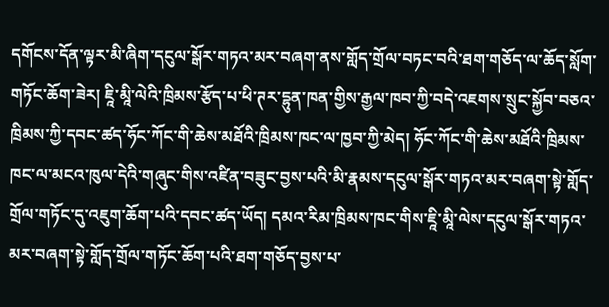དགོངས་དོན་ལྟར་མི་ཞིག་དངུལ་སྒོར་གཏའ་མར་བཞག་ནས་གློད་གྲོལ་བཏང་བའི་ཐག་གཅོད་ལ་ཆོད་སློག་གཏོང་ཆོག་ཟེར། ཇཱི་མཱི་ལེའི་ཁྲིམས་རྩོད་པ་ཕི་ཊར་དྷུན་ཁན་གྱིས་རྒྱལ་ཁབ་ཀྱི་བདེ་འཇགས་སྲུང་སྐྱོབ་བཅའ་ཁྲིམས་ཀྱི་དབང་ཚད་ཧོང་ཀོང་གི་ཆེས་མཐོའི་ཁྲིམས་ཁང་ལ་ཁྱབ་ཀྱི་མེད། ཧོང་ཀོང་གི་ཆེས་མཐོའི་ཁྲིམས་ཁང་ལ་མངའ་ཁུལ་དེའི་གཞུང་གིས་འཛིན་བཟུང་བྱས་པའི་མི་རྣམས་དངུལ་སྒོར་གཏའ་མར་བཞག་སྟེ་གློད་གྲོལ་གཏོང་དུ་འཇུག་ཆོག་པའི་དབང་ཚད་ཡོད། དམའ་རིམ་ཁྲིམས་ཁང་གིས་ཇཱི་མཱི་ལེས་དངུལ་སྒོར་གཏའ་མར་བཞག་སྟེ་གློད་གྲོལ་གཏོང་ཆོག་པའི་ཐག་གཅོད་བྱས་པ་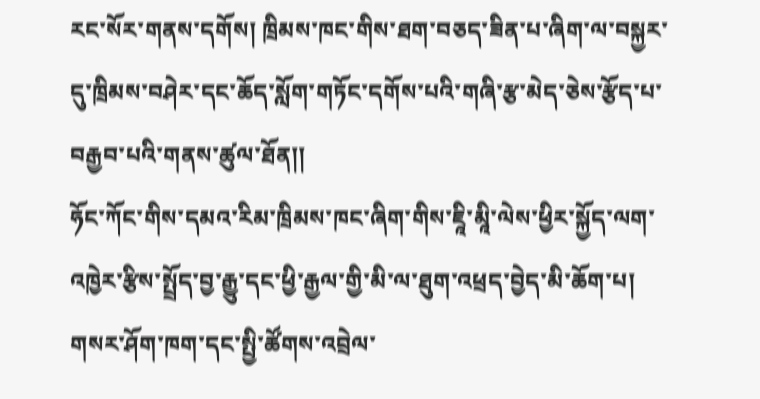རང་སོར་གནས་དགོས། ཁྲིམས་ཁང་གིས་ཐག་བཅད་ཟིན་པ་ཞིག་ལ་བསྐྱར་དུ་ཁྲིམས་བཤེར་དང་ཆོད་སློག་གཏོང་དགོས་པའི་གཞི་རྩ་མེད་ཅེས་རྩོད་པ་བརྒྱབ་པའི་གནས་ཚུལ་ཐོན།།
ཧོང་ཀོང་གིས་དམའ་རིམ་ཁྲིམས་ཁང་ཞིག་གིས་ཇཱི་མཱི་ལེས་ཕྱིར་སྐྱོད་ལག་འཁྱེར་རྩིས་སྤྲོད་བྱ་རྒྱུ་དང་ཕྱི་རྒྱལ་གྱི་མི་ལ་ཐུག་འཕྲད་བྱེད་མི་ཆོག་པ། གསར་ཤོག་ཁག་དང་སྤྱི་ཚོགས་འབྲེལ་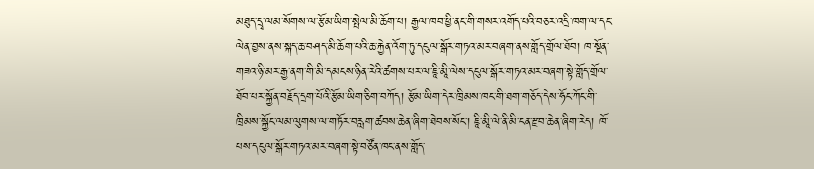མཐུད་དྲྭ་ལམ་སོགས་ལ་རྩོམ་ཡིག་སྤེལ་མི་ཆོག་པ། རྒྱལ་ཁབ་ཕྱི་ནང་གི་གསར་འགོད་པའི་བཅར་འདྲི་ཁག་ལ་དང་ལེན་བྱས་ནས་སྐད་ཆ་བཤད་མི་ཆོག་པའི་ཆ་རྐྱེན་འོག་ཏུ་དངུལ་སྒོར་གཏའ་མར་བཞག་ནས་གློད་གྲོལ་ཐོབ། ཁ་སྔོན་གཟའ་ཉི་མར་རྒྱ་ནག་གི་མི་དམངས་ཉིན་རེའི་ཚགས་པར་ལ་ཇཱི་མཱི་ལེས་དངུལ་སྒོར་གཏའ་མར་བཞག་སྟེ་གློད་གྲོལ་ཐོབ་པར་སྐྱོན་བརྗོད་དྲག་པོའི་རྩོམ་ཡིག་ཅིག་བཀོད། རྩོམ་ཡིག་དེར་ཁྲིམས་ཁང་གི་ཐག་གཅོད་དེས་ཧོང་ཀོང་གི་ཁྲིམས་སྐྱོང་ལམ་ལུགས་ལ་གཏོར་བརླག་ཚབས་ཆེན་ཞིག་ཐེབས་སོང་། ཇཱི་མཱི་ལེ་ནི་མི་ངན་རྫབ་ཆེན་ཞིག་རེད། ཁོ་པས་དངུལ་སྒོར་གཏའ་མར་བཞག་སྟེ་བཙོན་ཁང་ནས་གློད་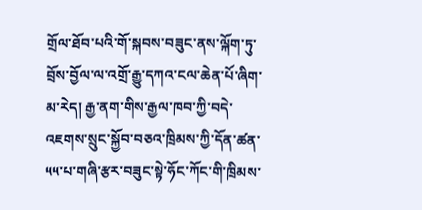གྲོལ་ཐོབ་པའི་གོ་སྐབས་བཟུང་ནས་ལྐོག་ཏུ་བྲོས་བྱོལ་ལ་འགྲོ་རྒྱུ་དཀའ་ངལ་ཆེན་པོ་ཞིག་མ་རེད། རྒྱ་ནག་གིས་རྒྱལ་ཁབ་ཀྱི་བདེ་འཇགས་སྲུང་སྐྱོབ་བཅའ་ཁྲིམས་ཀྱི་དོན་ཚན་༥༥་པ་གཞི་རྩར་བཟུང་སྟེ་ཧོང་ཀོང་གི་ཁྲིམས་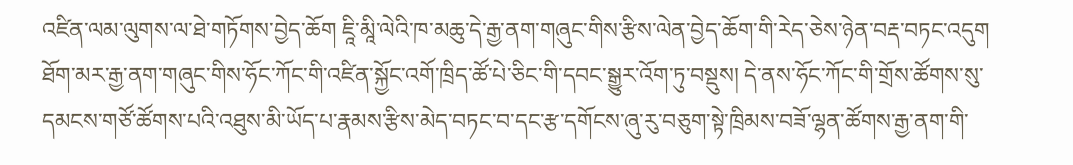འཛིན་ལམ་ལུགས་ལ་ཐེ་གཏོགས་བྱེད་ཆོག ཇཱི་མཱི་ལེའི་ཁ་མཆུ་དེ་རྒྱ་ནག་གཞུང་གིས་རྩིས་ལེན་བྱེད་ཆོག་གི་རེད་ཅེས་ཉེན་བརྡ་བཏང་འདུག ཐོག་མར་རྒྱ་ནག་གཞུང་གིས་ཧོང་ཀོང་གི་འཛིན་སྐྱོང་འགོ་ཁྲིད་ཚོ་པེ་ཅིང་གི་དབང་སྒྱུར་འོག་ཏུ་བསྡུས། དེ་ནས་ཧོང་ཀོང་གི་གྲོས་ཚོགས་སུ་དམངས་གཙོ་ཚོགས་པའི་འཐུས་མི་ཡོད་པ་རྣམས་རྩིས་མེད་བཏང་བ་དང་རྩ་དགོངས་ཞུ་རུ་བཅུག་སྟེ་ཁྲིམས་བཟོ་ལྷན་ཚོགས་རྒྱ་ནག་གི་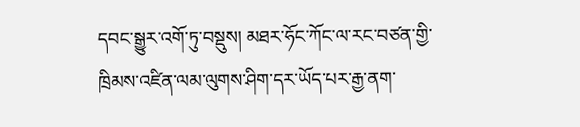དབང་སྒྱུར་འགོ་ཏུ་བསྡུས། མཐར་ཧོང་ཀོང་ལ་རང་བཙན་གྱི་ཁྲིམས་འཛིན་ལམ་ལུགས་ཤིག་དར་ཡོད་པར་རྒྱ་ནག་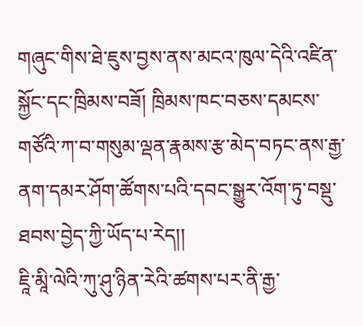གཞུང་གིས་ཐེ་ཇུས་བྱས་ནས་མངའ་ཁུལ་དེའི་འཛིན་སྐྱོང་དང་ཁྲིམས་བཟོ། ཁྲིམས་ཁང་བཅས་དམངས་གཙོའི་ཀ་བ་གསུམ་ལྡན་རྣམས་རྩ་མེད་བཏང་ནས་རྒྱ་ནག་དམར་ཤོག་ཚོགས་པའི་དབང་སྒྱུར་འོག་ཏུ་བསྡུ་ཐབས་བྱེད་ཀྱི་ཡོད་པ་རེད།།
ཇཱི་མཱི་ལེའི་ཀུ་ཤུ་ཉིན་རེའི་ཚགས་པར་ནི་རྒྱ་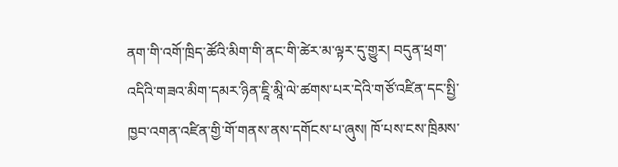ནག་གི་འགོ་ཁྲིད་ཚོའི་མིག་གི་ནང་གི་ཚེར་མ་ལྟར་དུ་གྱུར། བདུན་ཕྲག་འདིའི་གཟའ་མིག་དམར་ཉིན་ཇཱི་མཱི་ལེ་ཚགས་པར་དེའི་གཙོ་འཛིན་དང་སྤྱི་ཁྱབ་འགན་འཛིན་གྱི་གོ་གནས་ནས་དགོངས་པ་ཞུས། ཁོ་པས་ངས་ཁྲིམས་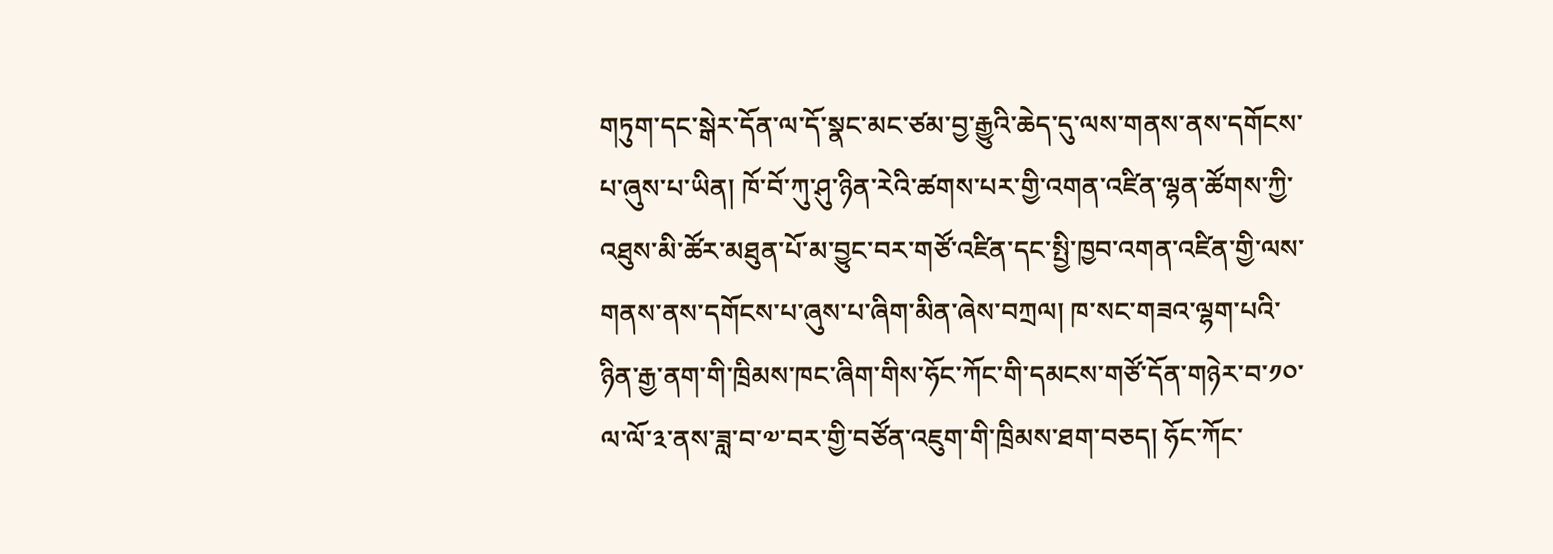གཏུག་དང་སྒེར་དོན་ལ་དོ་སྣང་མང་ཙམ་བྱ་རྒྱུའི་ཆེད་དུ་ལས་གནས་ནས་དགོངས་པ་ཞུས་པ་ཡིན། ཁོ་བོ་ཀུ་ཤུ་ཉིན་རེའི་ཚགས་པར་གྱི་འགན་འཛིན་ལྷན་ཚོགས་ཀྱི་འཐུས་མི་ཚོར་མཐུན་པོ་མ་བྱུང་བར་གཙོ་འཛིན་དང་སྤྱི་ཁྱབ་འགན་འཛིན་གྱི་ལས་གནས་ནས་དགོངས་པ་ཞུས་པ་ཞིག་མིན་ཞེས་བཀྲལ། ཁ་སང་གཟའ་ལྷག་པའི་ཉིན་རྒྱ་ནག་གི་ཁྲིམས་ཁང་ཞིག་གིས་ཧོང་ཀོང་གི་དམངས་གཙོ་དོན་གཉེར་བ་༡༠་ལ་ལོ་༣་ནས་ཟླ་བ་༧་བར་གྱི་བཙོན་འཇུག་གི་ཁྲིམས་ཐག་བཅད། ཧོང་ཀོང་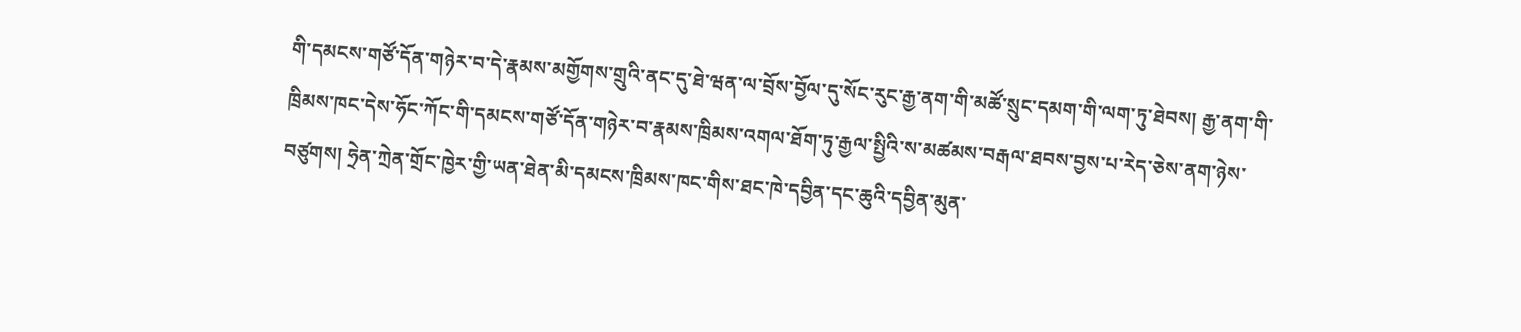གི་དམངས་གཙོ་དོན་གཉེར་བ་དེ་རྣམས་མགྱོགས་གྲུའི་ནང་དུ་ཐེ་ཝན་ལ་བྲོས་བྱོལ་དུ་སོང་རུང་རྒྱ་ནག་གི་མཚོ་སྲུང་དམག་གི་ལག་ཏུ་ཐེབས། རྒྱ་ནག་གི་ཁྲིམས་ཁང་དེས་ཧོང་ཀོང་གི་དམངས་གཙོ་དོན་གཉེར་བ་རྣམས་ཁྲིམས་འགལ་ཐོག་ཏུ་རྒྱལ་སྤྱིའི་ས་མཚམས་བརྒལ་ཐབས་བྱས་པ་རེད་ཅེས་ནག་ཉེས་བཙུགས། ཧྲེན་ཀྲེན་གྲོང་ཁྱེར་གྱི་ཡན་ཐེན་མི་དམངས་ཁྲིམས་ཁང་གིས་ཐང་ཁེ་དབྱིན་དང་ཆུའི་དབྱིན་མུན་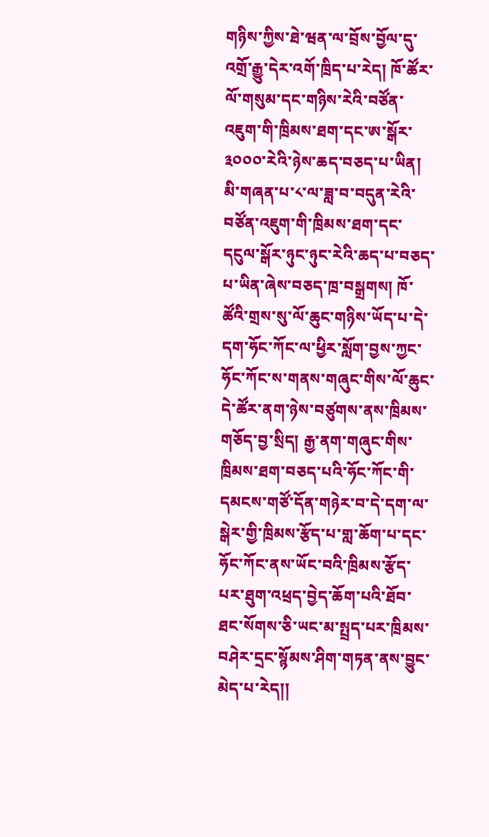གཉིས་ཀྱིས་ཐེ་ཝན་ལ་བྲོས་བྱོལ་དུ་འགྲོ་རྒྱུ་དེར་འགོ་ཁྲིད་པ་རེད། ཁོ་ཚོར་ལོ་གསུམ་དང་གཉིས་རེའི་བཙོན་འཇུག་གི་ཁྲིམས་ཐག་དང་ཨ་སྒོར་༣༠༠༠་རེའི་ཉེས་ཆད་བཅད་པ་ཡིན། མི་གཞན་པ་༨་ལ་ཟླ་བ་བདུན་རེའི་བཙོན་འཇུག་གི་ཁྲིམས་ཐག་དང་དངུལ་སྒོར་ཉུང་ཉུང་རེའི་ཆད་པ་བཅད་པ་ཡིན་ཞེས་བཅད་ཁྲ་བསྒྲགས། ཁོ་ཚོའི་གྲས་སུ་ལོ་ཆུང་གཉིས་ཡོད་པ་དེ་དག་ཧོང་ཀོང་ལ་ཕྱིར་སློག་བྱས་ཀྱང་ཧོང་ཀོང་ས་གནས་གཞུང་གིས་ལོ་ཆུང་དེ་ཚོར་ནག་ཉེས་བཙུགས་ནས་ཁྲིམས་གཅོད་བྱ་སྲིད། རྒྱ་ནག་གཞུང་གིས་ཁྲིམས་ཐག་བཅད་པའི་ཧོང་ཀོང་གི་དམངས་གཙོ་དོན་གཉེར་བ་དེ་དག་ལ་སྒེར་གྱི་ཁྲིམས་རྩོད་པ་གླ་ཆོག་པ་དང་ཧོང་ཀོང་ནས་ཡོང་བའི་ཁྲིམས་རྩོད་པར་ཐུག་འཕྲད་བྱེད་ཆོག་པའི་ཐོབ་ཐང་སོགས་ཅི་ཡང་མ་སྤྲད་པར་ཁྲིམས་བཤེར་དྲང་སྙོམས་ཤིག་གཏན་ནས་བྱུང་མེད་པ་རེད།།